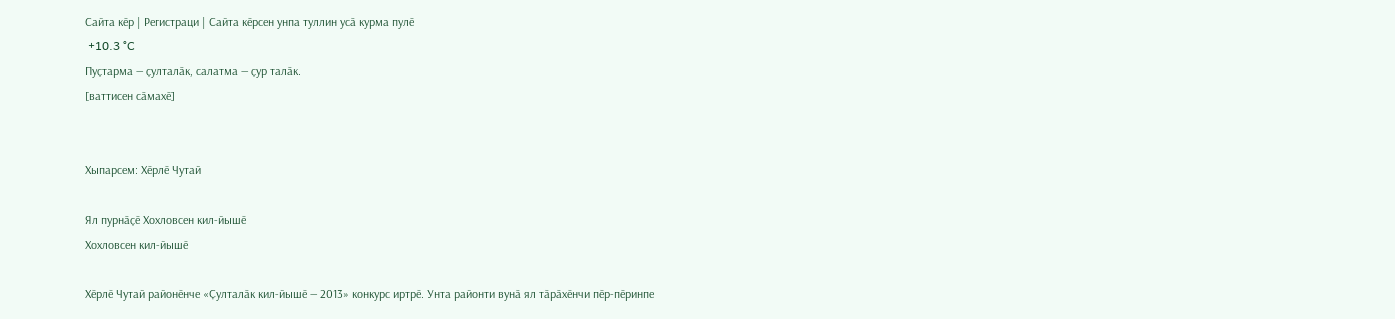Сайта кӗр | Регистраци | Сайта кӗрсен унпа туллин усӑ курма пулӗ
 +10.3 °C
Пуҫтарма — ҫулталӑк, салатма — ҫур талӑк.
[ваттисен сӑмахӗ]


Хыпарсем: Хӗрлӗ Чутай

Ял пурнӑҫӗ Хохловсен кил-йышӗ
Хохловсен кил-йышӗ

Хӗрлӗ Чутай районӗнче «Ҫулталӑк кил-йышӗ — 2013» конкурс иртрӗ. Унта районти вунӑ ял тӑрӑхӗнчи пӗр-пӗринпе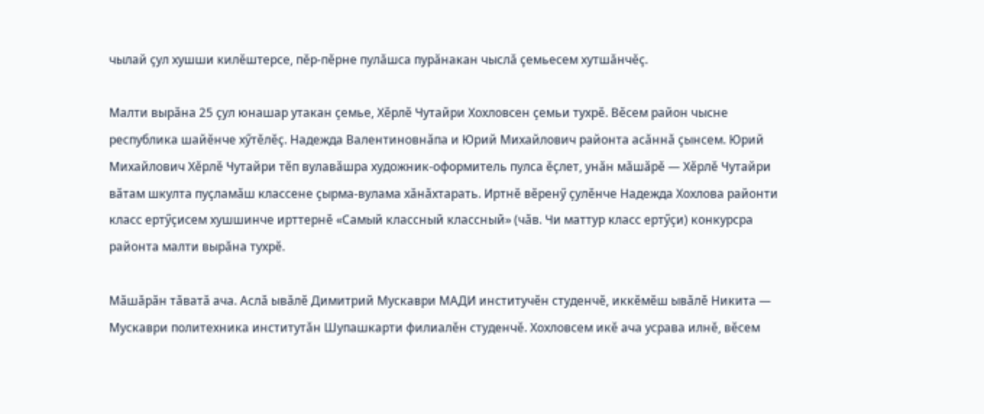чылай ҫул хушши килӗштерсе, пӗр-пӗрне пулӑшса пурӑнакан чыслӑ ҫемьесем хутшӑнчӗҫ.

Малти вырӑна 25 ҫул юнашар утакан ҫемье, Хӗрлӗ Чутайри Хохловсен ҫемьи тухрӗ. Вӗсем район чысне республика шайӗнче хӳтӗлӗҫ. Надежда Валентиновнӑпа и Юрий Михайлович районта асӑннӑ ҫынсем. Юрий Михайлович Хӗрлӗ Чутайри тӗп вулавӑшра художник-оформитель пулса ӗҫлет, унӑн мӑшӑрӗ — Хӗрлӗ Чутайри вӑтам шкулта пуҫламӑш классене ҫырма-вулама хӑнӑхтарать. Иртнӗ вӗренӳ ҫулӗнче Надежда Хохлова районти класс ертӳҫисем хушшинче ирттернӗ «Самый классный классный» (чӑв. Чи маттур класс ертӳҫи) конкурсра районта малти вырӑна тухрӗ.

Мӑшӑрӑн тӑватӑ ача. Аслӑ ывӑлӗ Димитрий Мускаври МАДИ институчӗн студенчӗ, иккӗмӗш ывӑлӗ Никита — Мускаври политехника институтӑн Шупашкарти филиалӗн студенчӗ. Хохловсем икӗ ача усрава илнӗ, вӗсем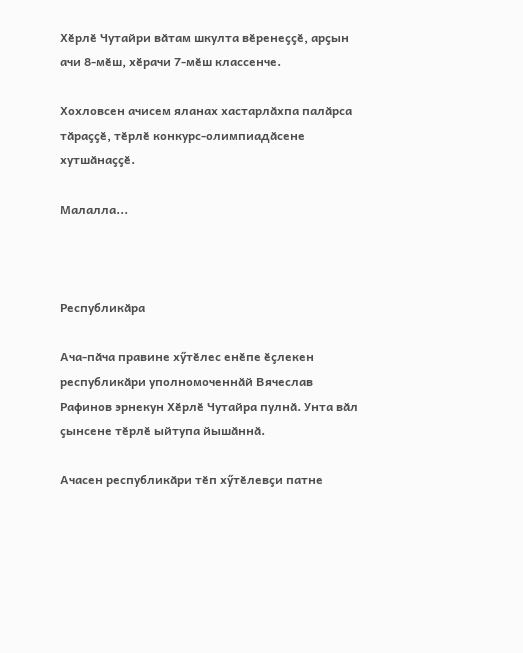Хӗрлӗ Чутайри вӑтам шкулта вӗренеҫҫӗ, арҫын ачи 8-мӗш, хӗрачи 7-мӗш классенче.

Хохловсен ачисем яланах хастарлӑхпа палӑрса тӑраҫҫӗ, тӗрлӗ конкурс-олимпиадӑсене хутшӑнаҫҫӗ.

Малалла...



Республикӑра

Ача-пӑча правине хӳтӗлес енӗпе ӗҫлекен республикӑри уполномоченнӑй Вячеслав Рафинов эрнекун Хӗрлӗ Чутайра пулнӑ. Унта вӑл ҫынсене тӗрлӗ ыйтупа йышӑннӑ.

Ачасен республикӑри тӗп хӳтӗлевҫи патне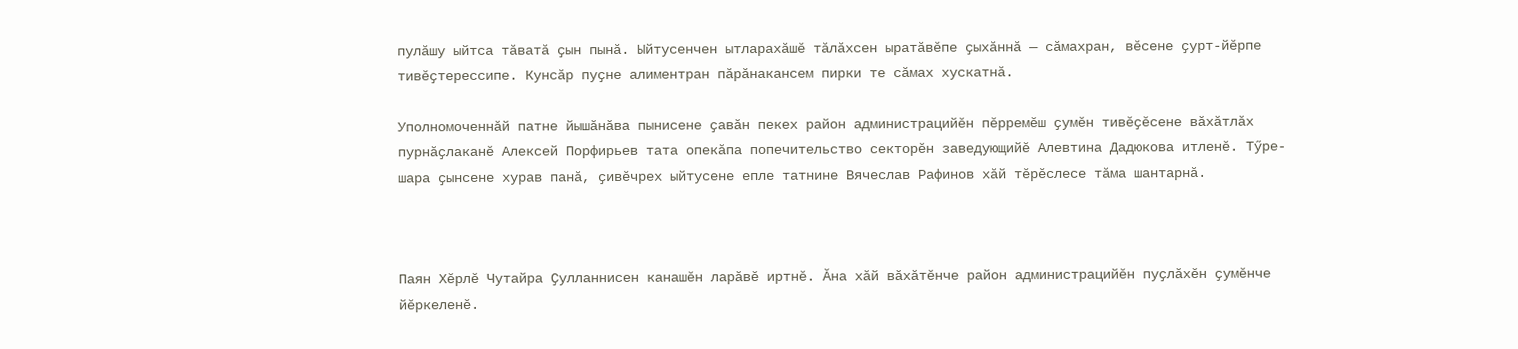пулӑшу ыйтса тӑватӑ ҫын пынӑ. Ыйтусенчен ытларахӑшӗ тӑлӑхсен ыратӑвӗпе ҫыхӑннӑ — сӑмахран, вӗсене ҫурт-йӗрпе тивӗҫтерессипе. Кунсӑр пуҫне алиментран пӑрӑнакансем пирки те сӑмах хускатнӑ.

Уполномоченнӑй патне йышӑнӑва пынисене ҫавӑн пекех район администрацийӗн пӗрремӗш ҫумӗн тивӗҫӗсене вӑхӑтлӑх пурнӑҫлаканӗ Алексей Порфирьев тата опекӑпа попечительство секторӗн заведующийӗ Алевтина Дадюкова итленӗ. Тӳре-шара ҫынсене хурав панӑ, ҫивӗчрех ыйтусене епле татнине Вячеслав Рафинов хӑй тӗрӗслесе тӑма шантарнӑ.



Паян Хӗрлӗ Чутайра Ҫулланнисен канашӗн ларӑвӗ иртнӗ. Ӑна хӑй вӑхӑтӗнче район администрацийӗн пуҫлӑхӗн ҫумӗнче йӗркеленӗ.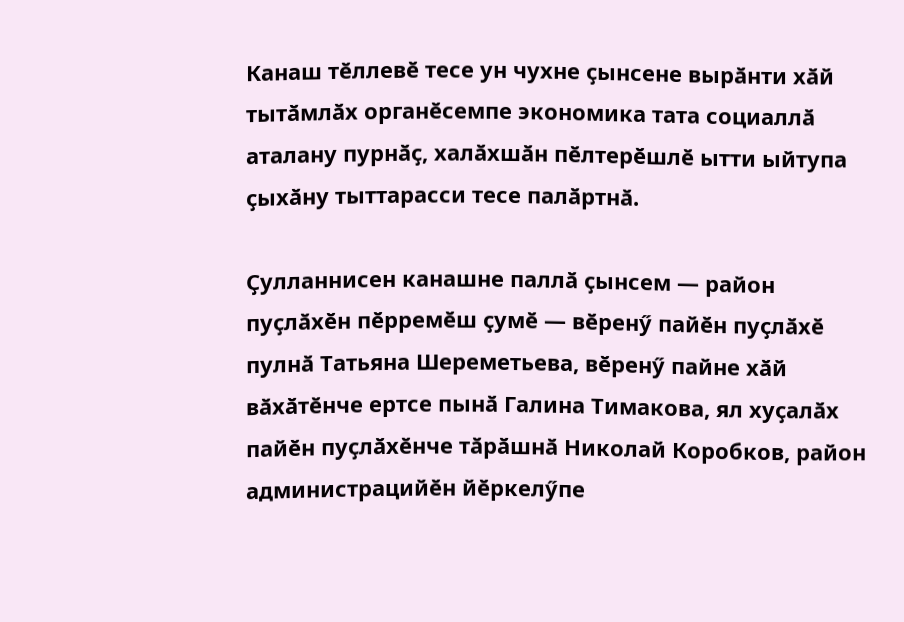Канаш тӗллевӗ тесе ун чухне ҫынсене вырӑнти хӑй тытӑмлӑх органӗсемпе экономика тата социаллӑ аталану пурнӑҫ, халӑхшӑн пӗлтерӗшлӗ ытти ыйтупа ҫыхӑну тыттарасси тесе палӑртнӑ.

Ҫулланнисен канашне паллӑ ҫынсем — район пуҫлӑхӗн пӗрремӗш ҫумӗ — вӗренӳ пайӗн пуҫлӑхӗ пулнӑ Татьяна Шереметьева, вӗренӳ пайне хӑй вӑхӑтӗнче ертсе пынӑ Галина Тимакова, ял хуҫалӑх пайӗн пуҫлӑхӗнче тӑрӑшнӑ Николай Коробков, район администрацийӗн йӗркелӳпе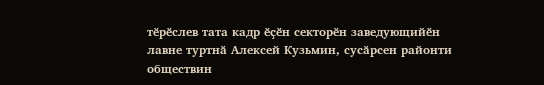тӗрӗслев тата кадр ӗҫӗн секторӗн заведующийӗн лавне туртнӑ Алексей Кузьмин, сусӑрсен районти обществин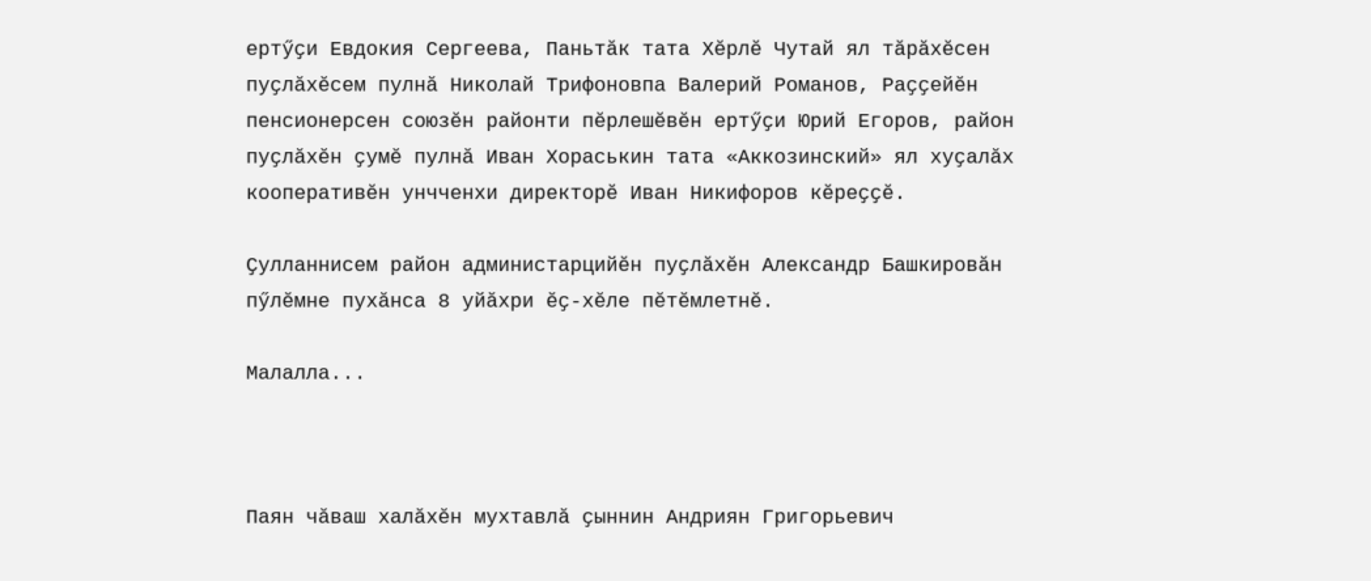ертӳҫи Евдокия Сергеева, Паньтӑк тата Хӗрлӗ Чутай ял тӑрӑхӗсен пуҫлӑхӗсем пулнӑ Николай Трифоновпа Валерий Романов, Раҫҫейӗн пенсионерсен союзӗн районти пӗрлешӗвӗн ертӳҫи Юрий Егоров, район пуҫлӑхӗн ҫумӗ пулнӑ Иван Хораськин тата «Аккозинский» ял хуҫалӑх кооперативӗн унчченхи директорӗ Иван Никифоров кӗреҫҫӗ.

Ҫулланнисем район администарцийӗн пуҫлӑхӗн Александр Башкировӑн пӳлӗмне пухӑнса 8 уйӑхри ӗҫ-хӗле пӗтӗмлетнӗ.

Малалла...



Паян чӑваш халӑхӗн мухтавлӑ ҫыннин Андриян Григорьевич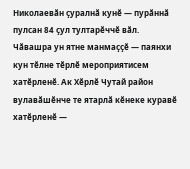Николаевӑн ҫуралнӑ кунӗ — пурӑннӑ пулсан 84 ҫул тултарӗччӗ вӑл. Чӑвашра ун ятне манмаҫҫӗ — паянхи кун тӗлне тӗрлӗ мероприятисем хатӗрленӗ. Ак Хӗрлӗ Чутай район вулавӑшӗнче те ятарлӑ кӗнеке куравӗ хатӗрленӗ —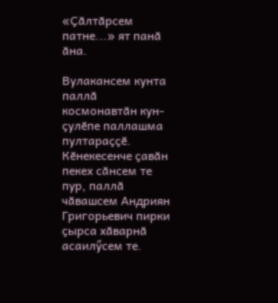«Ҫӑлтӑрсем патне...» ят панӑ ӑна.

Вулакансем кунта паллӑ космонавтӑн кун-ҫулӗпе паллашма пултараҫҫӗ. Кӗнекесенче ҫавӑн пекех сӑнсем те пур, паллӑ чӑвашсем Андриян Григорьевич пирки ҫырса хӑварнӑ асаилӳсем те.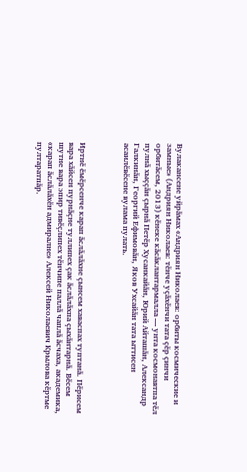Вулакансене уйрӑмах «Андриян Николаев: орбиты космические и замные» (Андриян Николаев: тӗнче уҫӑхӗнчи тата ҫӗр ҫинчи орбитӑсем, 2013) кӗнеке кӑсӑклантармалла — унта космонавтпа тӗл пулнӑ хыҫҫӑн ҫырнӑ Петӗр Хусанкайӑн, Юрий Айташӑн, Александр Галкинӑн, Георгий Ефимовӑн, Яков Ухсайӑн тата ыттисен асаилӗвӗсене вулама пулать.



Иртнӗ ӗмӗрсенче карап ӑслӑлӑхне ҫынсем хаваспах туптанӑ. Пӗрисем вара хӑйсен пурнӑҫне туллипех ҫак ӑслӑлӑхпа ҫыхӑнтарнӑ. Вӗсем шутне вара эпир тивӗҫлипех тӗнчипе паллӑ чаплӑ ӑсчаха, академика, «карап ӑслӑлӑхӗн адмиралне» Алексей Николаевич Крылова кӗртме пултаратпӑр.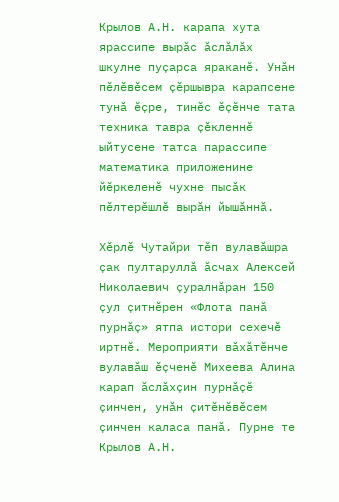Крылов А.Н. карапа хута ярассипе вырӑс ӑслӑлӑх шкулне пуҫарса яраканӗ. Унӑн пӗлӗвӗсем ҫӗршывра карапсене тунӑ ӗҫре, тинӗс ӗҫӗнче тата техника тавра ҫӗкленнӗ ыйтусене татса парассипе математика приложенине йӗркеленӗ чухне пысӑк пӗлтерӗшлӗ вырӑн йышӑннӑ.

Хӗрлӗ Чутайри тӗп вулавӑшра ҫак пултаруллӑ ӑсчах Алексей Николаевич ҫуралнӑран 150 ҫул ҫитнӗрен «Флота панӑ пурнӑҫ» ятпа истори сехечӗ иртнӗ. Мероприяти вӑхӑтӗнче вулавӑш ӗҫченӗ Михеева Алина карап ӑслӑхҫин пурнӑҫӗ ҫинчен, унӑн ҫитӗнӗвӗсем ҫинчен каласа панӑ. Пурне те Крылов А.Н.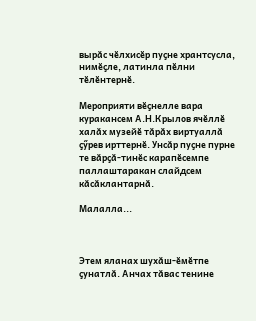вырӑс чӗлхисӗр пуҫне хрантсусла, нимӗҫле, латинла пӗлни тӗлӗнтернӗ.

Мероприяти вӗҫнелле вара куракансем А.Н.Крылов ячӗллӗ халӑх музейӗ тӑрӑх виртуаллӑ ҫӳрев ирттернӗ. Унсӑр пуҫне пурне те вӑрҫӑ-тинӗс карапӗсемпе паллаштаракан слайдсем кӑсӑклантарнӑ.

Малалла...



Этем яланах шухӑш-ӗмӗтпе ҫунатлӑ. Анчах тӑвас тенине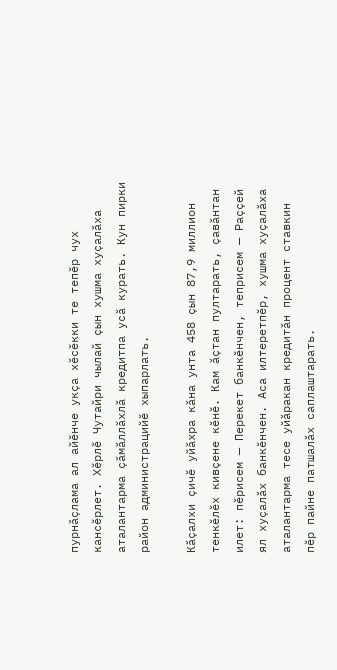пурнӑҫлама ал айӗнче укҫа хӗсӗкки те тепӗр чух кансӗрлет. Хӗрлӗ Чутайри чылай ҫын хушма хуҫалӑха аталантарма ҫӑмӑллӑхлӑ кредитпа усӑ курать. Кун пирки район администрацийӗ хыпарлать.

Кӑҫалхи ҫичӗ уйӑхра кӑна унта 458 ҫын 87,9 миллион тенкӗлӗх кивҫене кӗнӗ. Кам ӑҫтан пултарать, ҫавӑнтан илет: пӗрисем — Перекет банкӗнчен, теприсем — Раҫҫей ял хуҫалӑх банкӗнчен. Аса илтеретпӗр, хушма хуҫалӑха аталантарма тесе уйӑракан кредитӑн процент ставкин пӗр пайне патшалӑх саплаштарать.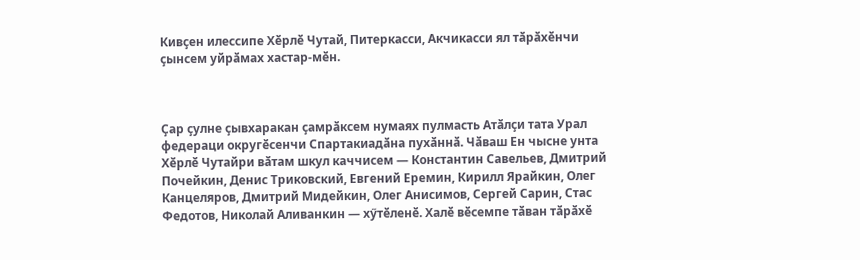Кивҫен илессипе Хӗрлӗ Чутай, Питеркасси, Акчикасси ял тӑрӑхӗнчи ҫынсем уйрӑмах хастар-мӗн.



Ҫар ҫулне ҫывхаракан ҫамрӑксем нумаях пулмасть Атӑлҫи тата Урал федераци округӗсенчи Спартакиадӑна пухӑннӑ. Чӑваш Ен чысне унта Хӗрлӗ Чутайри вӑтам шкул каччисем — Константин Савельев, Дмитрий Почейкин, Денис Триковский, Евгений Еремин, Кирилл Ярайкин, Олег Канцеляров, Дмитрий Мидейкин, Олег Анисимов, Сергей Сарин, Стас Федотов, Николай Аливанкин — хӳтӗленӗ. Халӗ вӗсемпе тӑван тӑрӑхӗ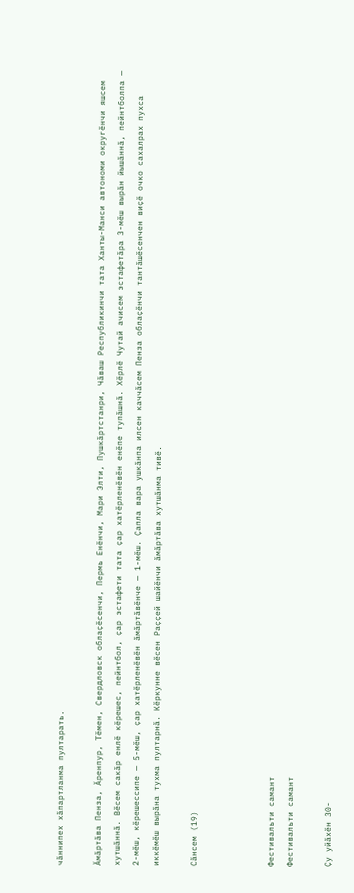чӑннипех хӑпартланма пултарать.

Ӑмӑртӑва Пенза, Ӑренпур, Тӗмен, Свердловск облаҫӗсенчи, Пермь Енӗнчи, Мари Элти, Пушкӑртстанри, Чӑваш Республикинчи тата Ханты-Манси автономи округӗнчи яшсем хутшӑннӑ. Вӗсем сакӑр енлӗ кӗрешес, пейнтбол, ҫар эстафети тата ҫар хатӗрленӗвӗн енӗпе тупӑшнӑ. Хӗрлӗ Чутай ачисем эстафетӑра 3-мӗш вырӑн йышӑннӑ, пейнтболпа — 2-мӗш, кӗрешессипе — 5-мӗш, ҫар хатӗрленӗвӗн ӑмӑртӑвӗнче — 1-мӗш. Ҫапла вара ушкӑнпа илсен каччӑсем Пенза облаҫӗнчи тантӑшӗсенчен виҫӗ очко сахалрах пухса иккӗмӗш вырӑна тухма пултарнӑ. Кӗркунне вӗсен Раҫҫей шайӗнчи ӑмӑртӑва хутшӑнма тивӗ.

Сӑнсем (19)



Фестивальти самант
Фестивальти самант

Ҫу уйӑхӗн 30-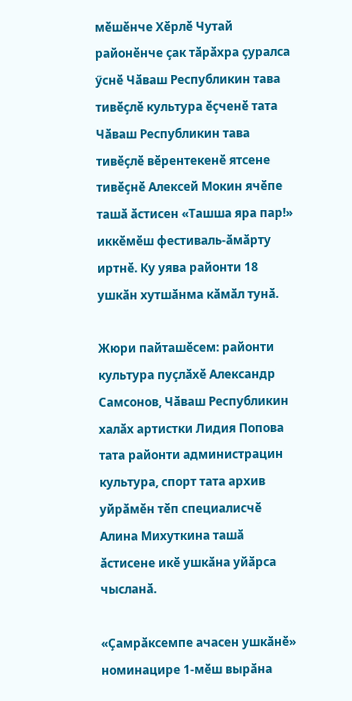мӗшӗнче Хӗрлӗ Чутай районӗнче ҫак тӑрӑхра ҫуралса ӳснӗ Чӑваш Республикин тава тивӗҫлӗ культура ӗҫченӗ тата Чӑваш Республикин тава тивӗҫлӗ вӗрентекенӗ ятсене тивӗҫнӗ Алексей Мокин ячӗпе ташӑ ӑстисен «Ташша яра пар!» иккӗмӗш фестиваль-ӑмӑрту иртнӗ. Ку уява районти 18 ушкӑн хутшӑнма кӑмӑл тунӑ.

Жюри пайташӗсем: районти культура пуҫлӑхӗ Александр Самсонов, Чӑваш Республикин халӑх артистки Лидия Попова тата районти администрацин культура, спорт тата архив уйрӑмӗн тӗп специалисчӗ Алина Михуткина ташӑ ӑстисене икӗ ушкӑна уйӑрса чысланӑ.

«Ҫамрӑксемпе ачасен ушкӑнӗ» номинацире 1-мӗш вырӑна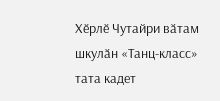Хӗрлӗ Чутайри вӑтам шкулӑн «Танц-класс» тата кадет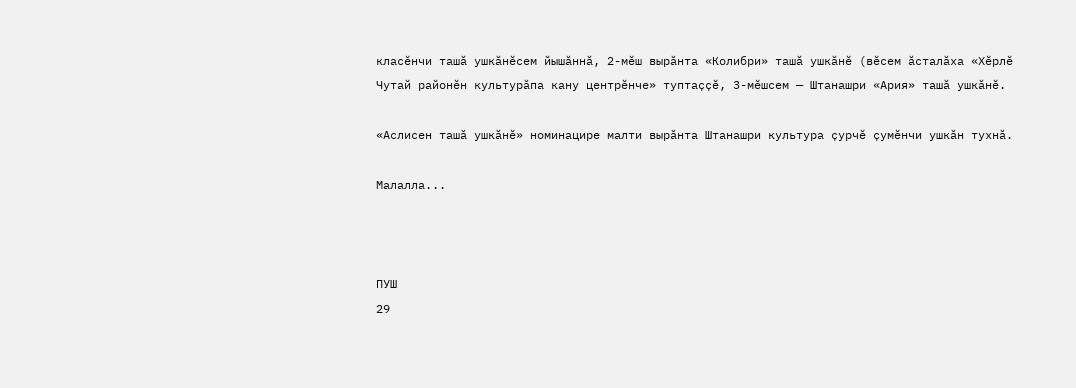класӗнчи ташӑ ушкӑнӗсем йышӑннӑ, 2-мӗш вырӑнта «Колибри» ташӑ ушкӑнӗ (вӗсем ӑсталӑха «Хӗрлӗ Чутай районӗн культурӑпа кану центрӗнче» туптаҫҫӗ, 3-мӗшсем — Штанашри «Ария» ташӑ ушкӑнӗ.

«Аслисен ташӑ ушкӑнӗ» номинацире малти вырӑнта Штанашри культура ҫурчӗ ҫумӗнчи ушкӑн тухнӑ.

Малалла...



ПУШ
29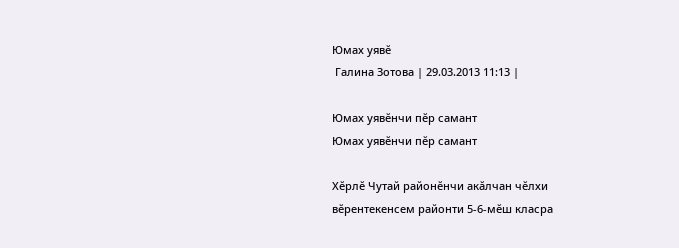Юмах уявӗ
 Галина Зотова | 29.03.2013 11:13 |

Юмах уявӗнчи пӗр самант
Юмах уявӗнчи пӗр самант

Хӗрлӗ Чутай районӗнчи акӑлчан чӗлхи вӗрентекенсем районти 5-6-мӗш класра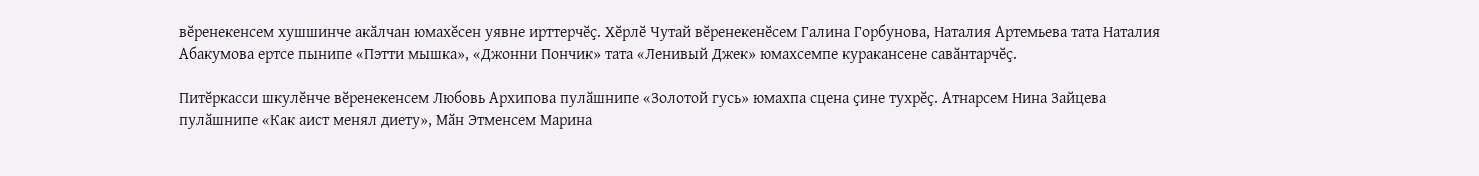вӗренекенсем хушшинче акӑлчан юмахӗсен уявне ирттерчӗҫ. Хӗрлӗ Чутай вӗренекенӗсем Галина Горбунова, Наталия Артемьева тата Наталия Абакумова ертсе пынипе «Пэтти мышка», «Джонни Пончик» тата «Ленивый Джек» юмахсемпе куракансене савӑнтарчӗҫ.

Питӗркасси шкулӗнче вӗренекенсем Любовь Архипова пулӑшнипе «Золотой гусь» юмахпа сцена ҫине тухрӗҫ. Атнарсем Нина Зайцева пулӑшнипе «Как аист менял диету», Мӑн Этменсем Марина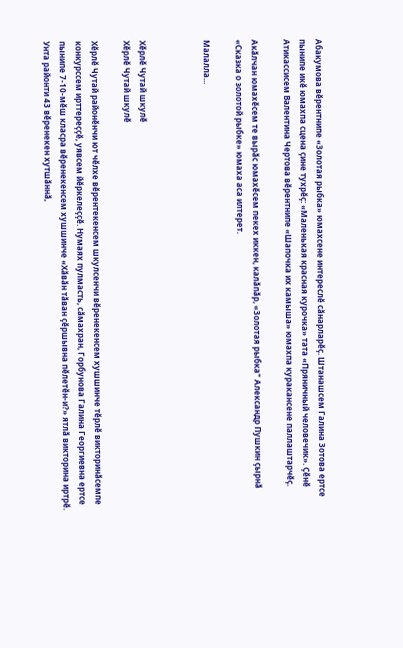Абакумова вӗрентнипе «Золотая рыбка» юмахсене интереслӗ сӑнарларӗҫ. Штанашсем Галина Зотова ертсе пынипе икӗ юмахпа сцена ҫине тухрӗҫ: «Маленькая красная курочка» тата «Пряничный человечик». Ҫӗнӗ Атикассисем Валентина Чертова вӗрентнипе «Шапочка их камыша» юмахпа куракансене паллаштарчӗҫ.

Акӑлчан юмахӗсем те вырӑс юмахӗсем пекех иккен, калӑпӑр, «Золотая рыбка" Александр Пушкин ҫырнӑ «Сказка о золотой рыбке» юмаха аса илтерет.

Малалла...



Хӗрлӗ Чутай шкулӗ
Хӗрлӗ Чутай шкулӗ

Хӗрлӗ Чутай районӗнчи ют чӗлхе вӗрентекенсем шкулсенчи вӗренекенсем хушшинче тӗрлӗ викторинӑсемпе конкурссем ирттереҫҫӗ, уявсем йӗркелеҫҫӗ. Нумаях пулмасть, сӑмахран, Горбунова Галина Георгиевна ертсе пынипе 7-10-мӗш класра вӗренекенсем хушшинче «Хӑвӑн тӑван ҫӗршывна пӗлетӗн-и?» ятлӑ викторина иртрӗ. Унта районти 43 вӗренекен хутшӑннӑ,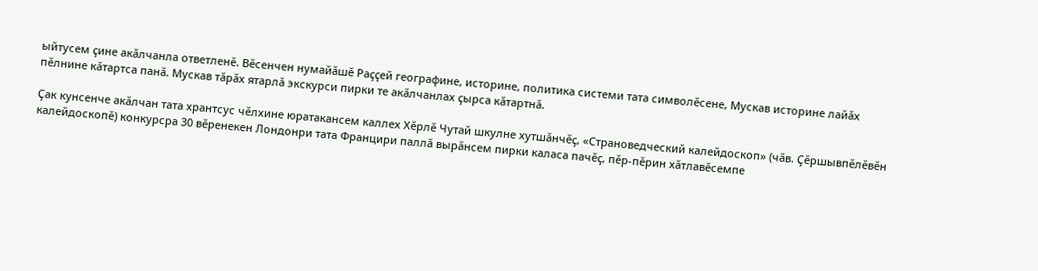ыйтусем ҫине акӑлчанла ответленӗ. Вӗсенчен нумайӑшӗ Раҫҫей географине, историне, политика системи тата символӗсене, Мускав историне лайӑх пӗлнине кӑтартса панӑ. Мускав тӑрӑх ятарлӑ экскурси пирки те акӑлчанлах ҫырса кӑтартнӑ.

Ҫак кунсенче акӑлчан тата хрантсус чӗлхине юратакансем каллех Хӗрлӗ Чутай шкулне хутшӑнчӗҫ, «Страноведческий калейдоскоп» (чӑв. Ҫӗршывпӗлӗвӗн калейдоскопӗ) конкурсра 30 вӗренекен Лондонри тата Францири паллӑ вырӑнсем пирки каласа пачӗҫ, пӗр-пӗрин хӑтлавӗсемпе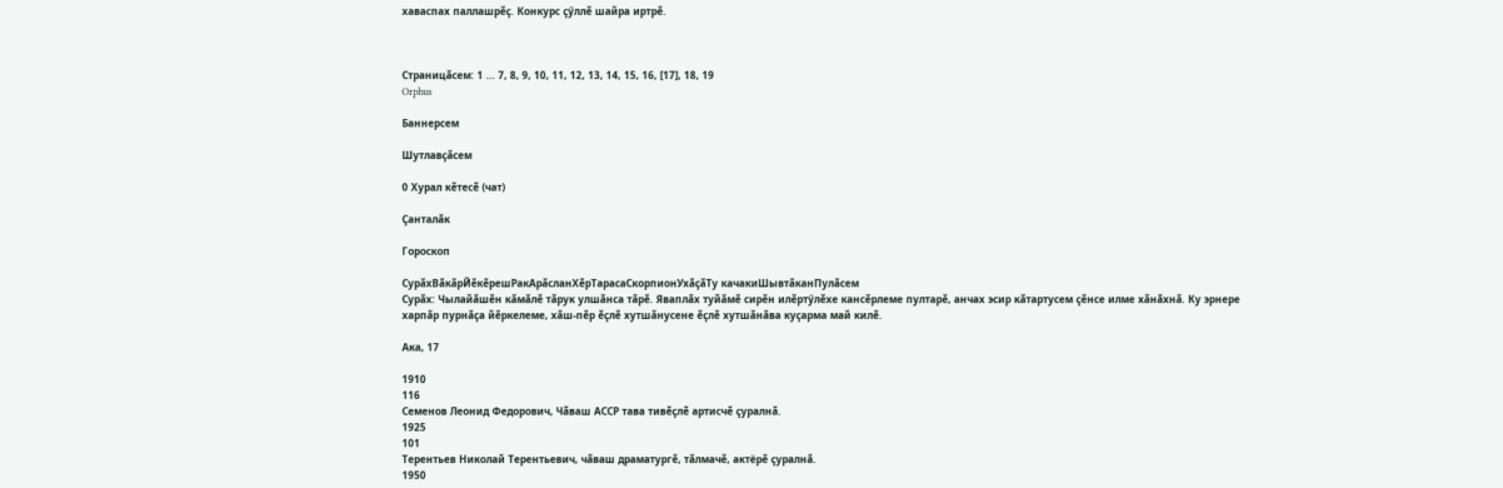хаваспах паллашрӗҫ. Конкурс ҫӳллӗ шайра иртрӗ.



Страницӑсем: 1 ... 7, 8, 9, 10, 11, 12, 13, 14, 15, 16, [17], 18, 19
Orphus

Баннерсем

Шутлавҫӑсем

0 Хурал кӗтесӗ (чат)

Ҫанталӑк

Гороскоп

СурӑхВӑкӑрЙӗкӗрешРакАрӑсланХӗрТарасаСкорпионУхӑҫӑТу качакиШывтӑканПулӑсем
Сурӑх: Чылайӑшӗн кӑмӑлӗ тӑрук улшӑнса тӑрӗ. Яваплӑх туйӑмӗ сирӗн илӗртӳлӗхе кансӗрлеме пултарӗ, анчах эсир кӑтартусем ҫӗнсе илме хӑнӑхнӑ. Ку эрнере харпӑр пурнӑҫа йӗркелеме, хӑш-пӗр ӗҫлӗ хутшӑнусене ӗҫлӗ хутшӑнӑва куҫарма май килӗ.

Ака, 17

1910
116
Семенов Леонид Федорович, Чӑваш АССР тава тивӗҫлӗ артисчӗ ҫуралнӑ.
1925
101
Терентьев Николай Терентьевич, чӑваш драматургӗ, тӑлмачӗ, актёрӗ ҫуралнӑ.
1950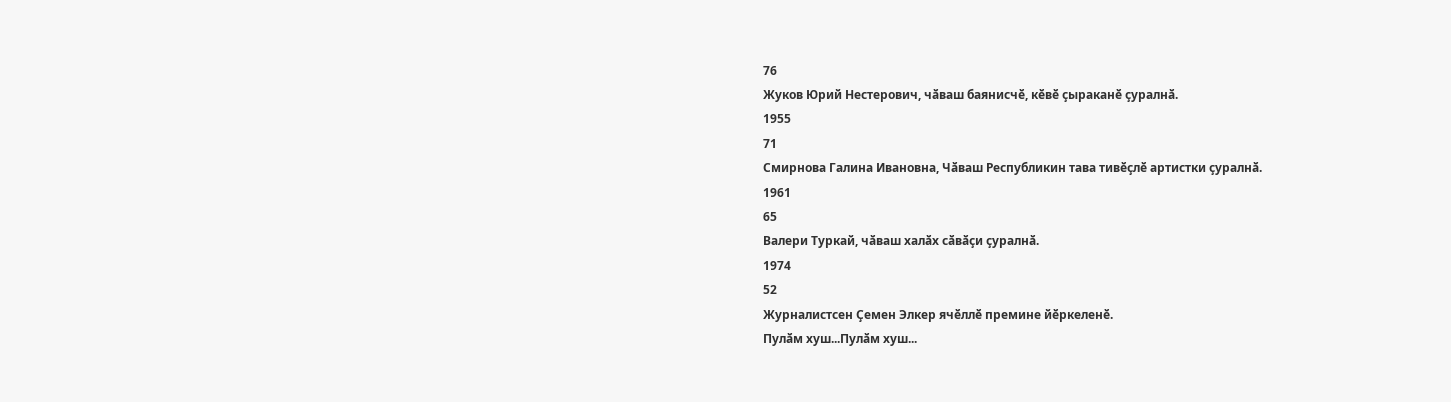76
Жуков Юрий Нестерович, чӑваш баянисчӗ, кӗвӗ ҫыраканӗ ҫуралнӑ.
1955
71
Смирнова Галина Ивановна, Чӑваш Республикин тава тивӗҫлӗ артистки ҫуралнӑ.
1961
65
Валери Туркай, чӑваш халӑх сӑвӑҫи ҫуралнӑ.
1974
52
Журналистсен Ҫемен Элкер ячӗллӗ премине йӗркеленӗ.
Пулӑм хуш...Пулӑм хуш...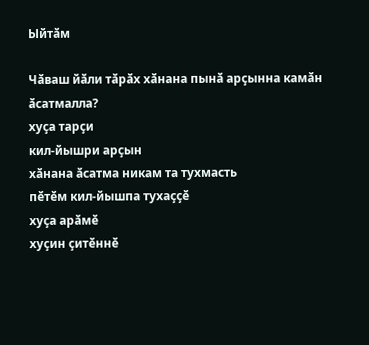Ыйтӑм

Чӑваш йӑли тӑрӑх хӑнана пынӑ арҫынна камӑн ӑсатмалла?
хуҫа тарҫи
кил-йышри арҫын
хӑнана ӑсатма никам та тухмасть
пӗтӗм кил-йышпа тухаҫҫӗ
хуҫа арӑмӗ
хуҫин ҫитӗннӗ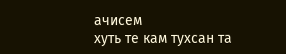ачисем
хуть те кам тухсан та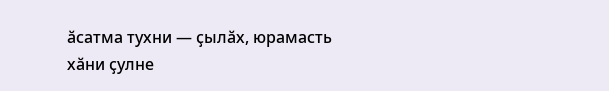ӑсатма тухни — ҫылӑх, юрамасть
хӑни ҫулне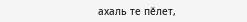ахаль те пӗлет,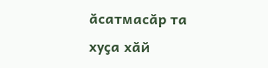ӑсатмасӑр та
хуҫа хӑй